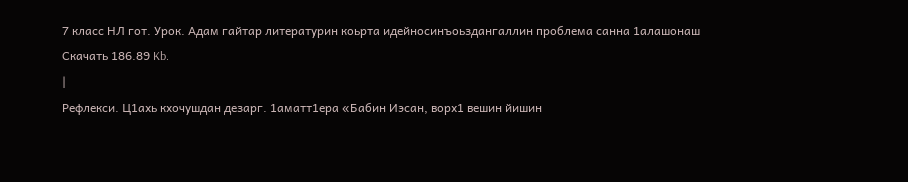7 класс НЛ гот. Урок. Адам гайтар литературин коьрта идейносинъоьздангаллин проблема санна 1алашонаш
Скачать 186.89 Kb.
|
Рефлекси. Ц1ахь кхочушдан дезарг. 1аматт1ера «Бабин Иэсан, ворх1 вешин йишин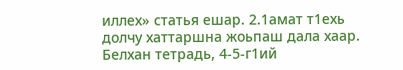иллех» статья ешар. 2.1амат т1ехь долчу хаттаршна жоьпаш дала хаар. Белхан тетрадь, 4-5-г1ий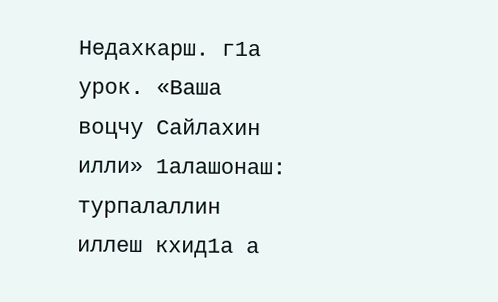Недахкарш. г1а урок. «Ваша воцчу Сайлахин илли» 1алашонаш: турпалаллин иллеш кхид1а а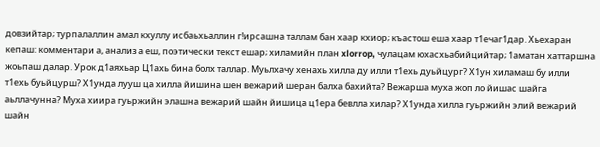довзийтар; турпалаллин амал кхуллу исбаьхьаллин г!ирсашна таллам бан хаар кхиор; къастош еша хаар т1ечаг1дар. Хьехаран кепаш: комментари а, анализ а еш, поэтически текст ешар; хиламийн план xlorrop, чулацам юхасхьабийцийтар; 1аматан хаттаршна жоьпаш далар. Урок д1аяхьар Ц1ахь бина болх таллар. Муьлхачу хенахь хилла ду илли т1ехь дуьйцург? Х1ун хиламаш бу илли т1ехь буьйцурш? Х1унда лууш ца хилла йишина шен вежарий шеран балха бахийта? Вежарша муха жоп ло йишас шайга аьллачунна? Муха хиира гуьржийн элашна вежарий шайн йишица ц1ера бевлла хилар? Х1унда хилла гуьржийн элий вежарий шайн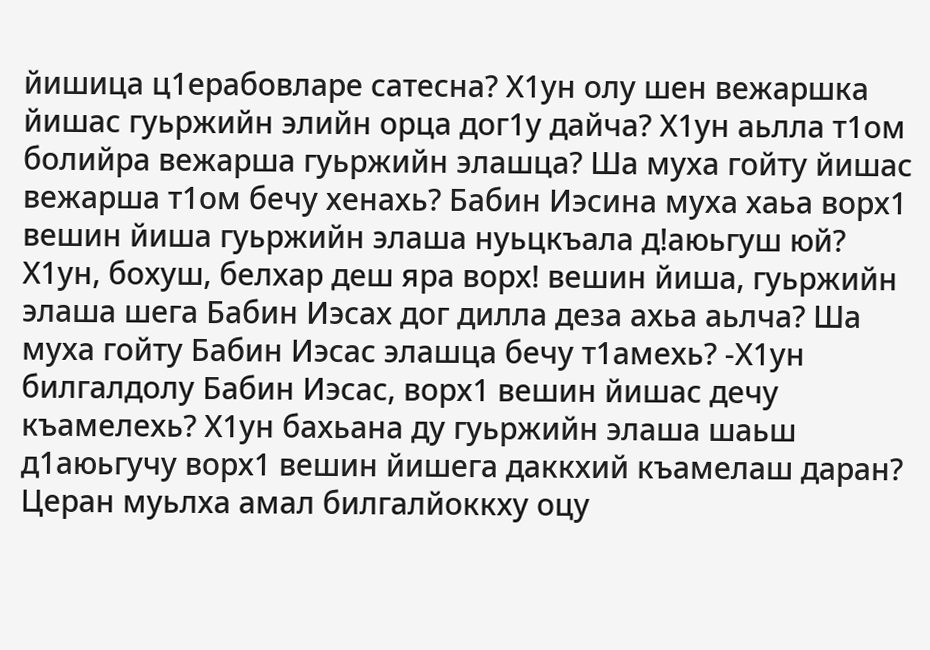йишица ц1ерабовларе сатесна? Х1ун олу шен вежаршка йишас гуьржийн элийн орца дог1у дайча? Х1ун аьлла т1ом болийра вежарша гуьржийн элашца? Ша муха гойту йишас вежарша т1ом бечу хенахь? Бабин Иэсина муха хаьа ворх1 вешин йиша гуьржийн элаша нуьцкъала д!аюьгуш юй? Х1ун, бохуш, белхар деш яра ворх! вешин йиша, гуьржийн элаша шега Бабин Иэсах дог дилла деза ахьа аьлча? Ша муха гойту Бабин Иэсас элашца бечу т1амехь? -Х1ун билгалдолу Бабин Иэсас, ворх1 вешин йишас дечу къамелехь? Х1ун бахьана ду гуьржийн элаша шаьш д1аюьгучу ворх1 вешин йишега даккхий къамелаш даран? Церан муьлха амал билгалйоккху оцу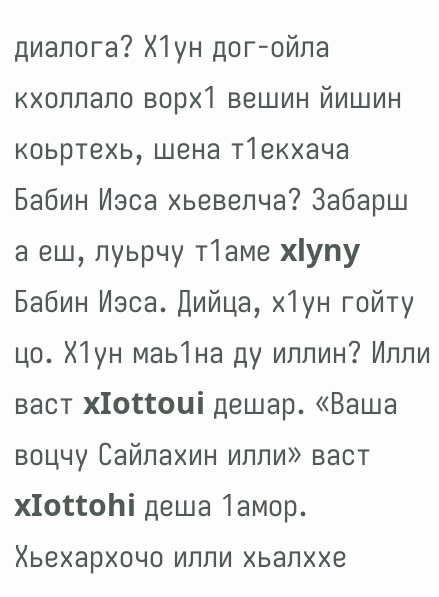диалога? Х1ун дог-ойла кхоллало ворх1 вешин йишин коьртехь, шена т1екхача Бабин Иэса хьевелча? Забарш а еш, луьрчу т1аме xlyny Бабин Иэса. Дийца, х1ун гойту цо. Х1ун маь1на ду иллин? Илли васт xIottoui дешар. «Ваша воцчу Сайлахин илли» васт xIottohi деша 1амор. Хьехархочо илли хьалххе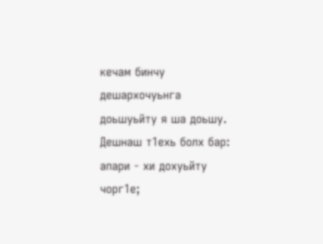кечам бинчу дешархочуьнга доьшуьйту я ша доьшу. Дешнаш т1ехь болх бар: апари - хи дохуьйту чорг1е;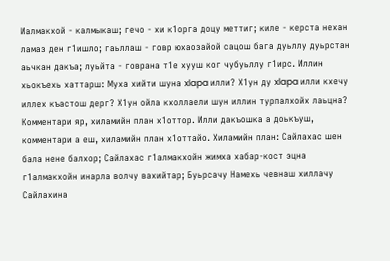Иалмакхой - калмыкаш; гечо - хи к1орга доцу меттиг; киле - керста нехан ламаз ден г1ишло; гаьллаш - говр юхаозайой сацош бага дуьллу дуьрстан аьчкан дакъа; луьйта - говрана т1е хууш ког чубуьллу г1ирс. Иллин хьокъехь хаттарш: Муха хийти шуна xlapa илли? Х1ун ду xlapa илли кхечу иллех къастош дерг? Х1ун ойла кхоллаели шун иллин турпалхойх лаьцна? Комментари яр, хиламийн план х1оттор. Илли дакъошка а доькъуш, комментари а еш, хиламийн план х1оттайо. Хиламийн план: Сайлахас шен бала нене балхор; Сайлахас г1алмакхойн жимха хабар-кост эцна г1алмакхойн инарла волчу вахийтар; Буьрсачу Намехь чевнаш хиллачу Сайлахина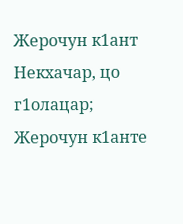Жерочун к1ант Некхачар, цо г1олацар; Жерочун к1анте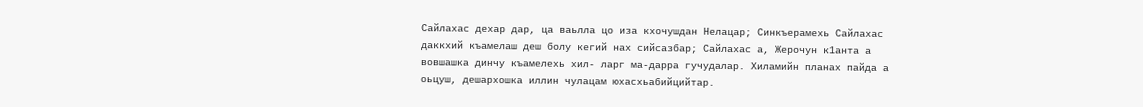Сайлахас дехар дар, ца ваьлла цо иза кхочушдан Нелацар; Синкъерамехь Сайлахас даккхий къамелаш деш болу кегий нах сийсазбар; Сайлахас а, Жерочун к1анта а вовшашка динчу къамелехь хил- ларг ма-дарра гучудалар. Хиламийн планах пайда а оьцуш, дешархошка иллин чулацам юхасхьабийцийтар.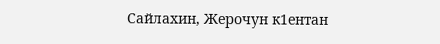Сайлахин, Жерочун к1ентан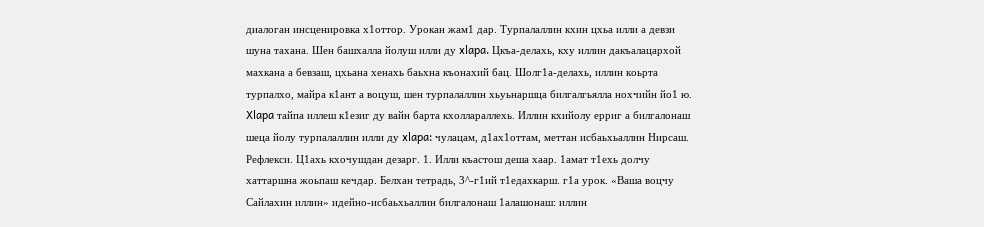диалоган инсценировка х1оттор. Урокан жам1 дар. Турпалаллин кхин цхьа илли а девзи шуна тахана. Шен башхалла йолуш илли ду xlapa. Цкъа-делахь, кху иллин дакъалацархой махкана а бевзаш, цхьана хенахь баьхна къонахий бац. Шолг1а-делахь, иллин коьрта турпалхо, майра к1ант а воцуш, шен турпалаллин хьуьнаршца билгалгьялла нохчийн йо1 ю. Xlapa тайпа иллеш к1езиг ду вайн барта кхоллараллехь. Иллин кхийолу ерриг а билгалонаш шеца йолу турпалаллин илли ду xlapa: чулацам, д1ах1оттам, меттан исбаьхьаллин Нирсаш. Рефлекси. Ц1ахь кхочушдан дезарг. 1. Илли къастош деша хаар. 1амат т1ехь долчу хаттаршна жоьпаш кечдар. Белхан тетрадь, 3^-г1ий т1едахкарш. г1а урок. «Ваша воцчу Сайлахин иллин» идейно-исбаьхьаллин билгалонаш 1алашонаш: иллин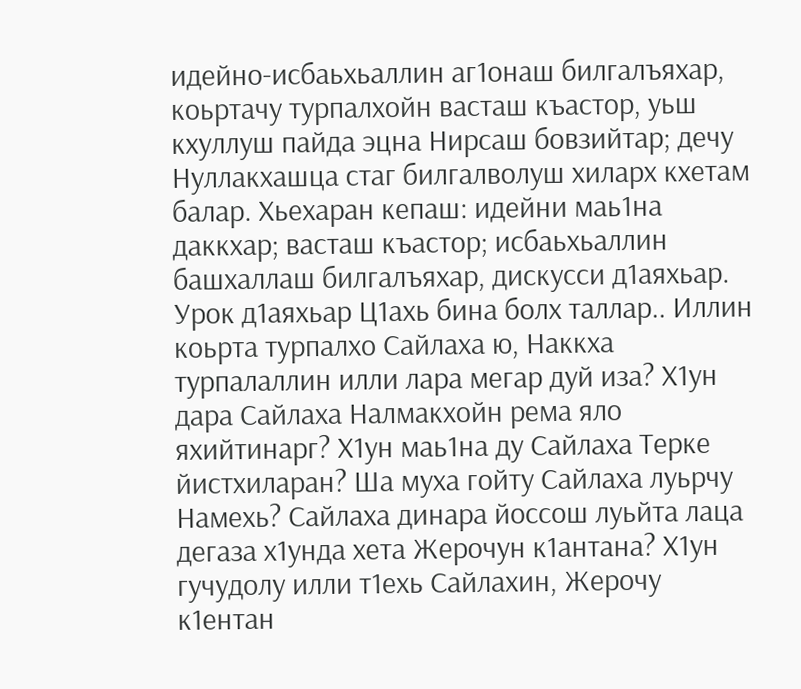идейно-исбаьхьаллин аг1онаш билгалъяхар, коьртачу турпалхойн васташ къастор, уьш кхуллуш пайда эцна Нирсаш бовзийтар; дечу Нуллакхашца стаг билгалволуш хиларх кхетам балар. Хьехаран кепаш: идейни маь1на даккхар; васташ къастор; исбаьхьаллин башхаллаш билгалъяхар, дискусси д1аяхьар. Урок д1аяхьар Ц1ахь бина болх таллар.. Иллин коьрта турпалхо Сайлаха ю, Наккха турпалаллин илли лара мегар дуй иза? Х1ун дара Сайлаха Налмакхойн рема яло яхийтинарг? Х1ун маь1на ду Сайлаха Терке йистхиларан? Ша муха гойту Сайлаха луьрчу Намехь? Сайлаха динара йоссош луьйта лаца дегаза х1унда хета Жерочун к1антана? Х1ун гучудолу илли т1ехь Сайлахин, Жерочу к1ентан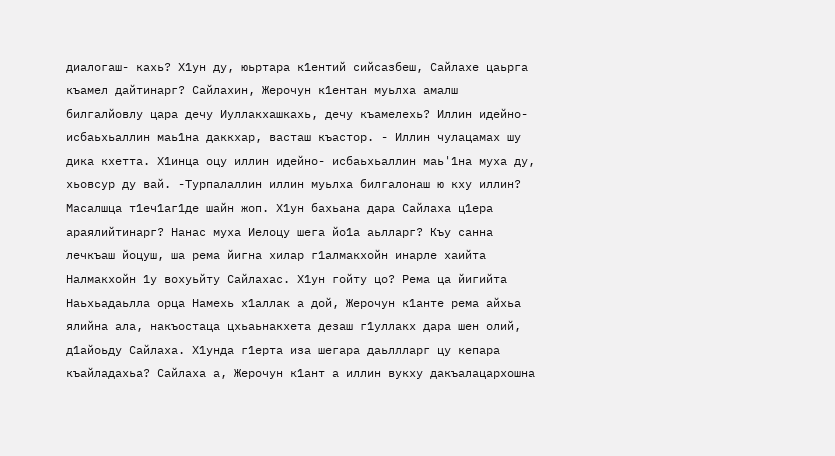диалогаш- кахь? Х1ун ду, юьртара к1ентий сийсазбеш, Сайлахе цаьрга къамел дайтинарг? Сайлахин, Жерочун к1ентан муьлха амалш билгалйовлу цара дечу Иуллакхашкахь, дечу къамелехь? Иллин идейно-исбаьхьаллин маь1на даккхар, васташ къастор. - Иллин чулацамах шу дика кхетта. Х1инца оцу иллин идейно- исбаьхьаллин маь'1на муха ду, хьовсур ду вай. -Турпалаллин иллин муьлха билгалонаш ю кху иллин? Масалшца т1еч1аг1де шайн жоп. Х1ун бахьана дара Сайлаха ц1ера араялийтинарг? Нанас муха Иелоцу шега йо1а аьлларг? Къу санна лечкъаш йоцуш, ша рема йигна хилар г1алмакхойн инарле хаийта Налмакхойн 1у вохуьйту Сайлахас. Х1ун гойту цо? Рема ца йигийта Наьхьадаьлла орца Намехь х1аллак а дой, Жерочун к1анте рема айхьа ялийна ала, накъостаца цхьаьнакхета дезаш г1уллакх дара шен олий, д1айоьду Сайлаха. Х1унда г1ерта иза шегара даьллларг цу кепара къайладахьа? Сайлаха а, Жерочун к1ант а иллин вукху дакъалацархошна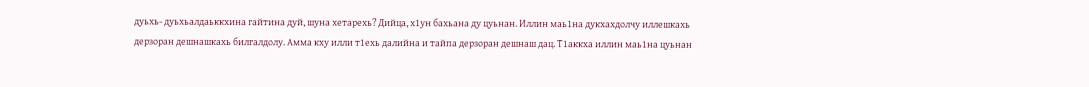дуьхь- дуьхьалдаьккхина гайтина дуй, шуна хетарехь? Дийца, х1ун бахьана ду цуьнан. Иллин маь1на дукхахдолчу иллешкахь дерзоран дешнашкахь билгалдолу. Амма кху илли т1ехь далийна и тайпа дерзоран дешнаш дац. Т1аккха иллин маь1на цуьнан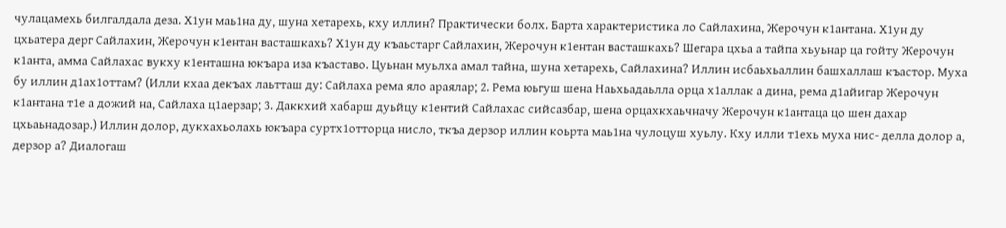чулацамехь билгалдала деза. Х1ун маь1на ду, шуна хетарехь, кху иллин? Практически болх. Барта характеристика ло Сайлахина, Жерочун к1антана. Х1ун ду цхьатера дерг Сайлахин, Жерочун к1ентан васташкахь? Х1ун ду къаьстарг Сайлахин, Жерочун к1ентан васташкахь? Шегара цхьа а тайпа хьуьнар ца гойту Жерочун к1анта, амма Сайлахас вукху к1енташна юкъара иза къаставо. Цуьнан муьлха амал тайна, шуна хетарехь, Сайлахина? Иллин исбаьхьаллин башхаллаш къастор. Муха бу иллин д1ах1оттам? (Илли кхаа декъах лаьтташ ду: Сайлаха рема яло араялар; 2. Рема юьгуш шена Наьхьадаьлла орца х1аллак а дина, рема д1айигар Жерочун к1антана т1е а дожий на, Сайлаха ц1аерзар; 3. Даккхий хабарш дуьйцу к1ентий Сайлахас сийсазбар, шена орцахкхаьчначу Жерочун к1антаца цо шен дахар цхьаьнадозар.) Иллин долор, дукхахьолахь юкъара суртх1отторца нисло, ткъа дерзор иллин коьрта маь1на чулоцуш хуьлу. Кху илли т1ехь муха нис- делла долор а, дерзор а? Диалогаш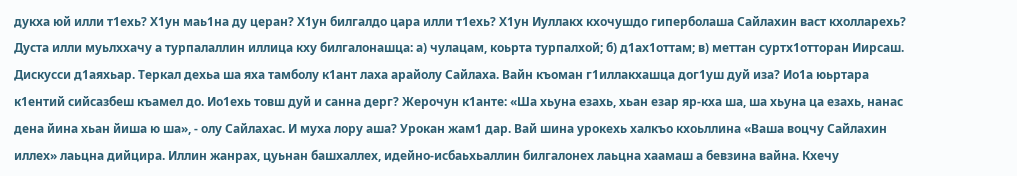дукха юй илли т1ехь? Х1ун маь1на ду церан? Х1ун билгалдо цара илли т1ехь? Х1ун Иуллакх кхочушдо гиперболаша Сайлахин васт кхолларехь? Дуста илли муьлххачу а турпалаллин иллица кху билгалонашца: а) чулацам, коьрта турпалхой; б) д1ах1оттам; в) меттан суртх1отторан Иирсаш. Дискусси д1аяхьар. Теркал дехьа ша яха тамболу к1ант лаха арайолу Сайлаха. Вайн къоман г1иллакхашца дог1уш дуй иза? Ио1а юьртара к1ентий сийсазбеш къамел до. Ио1ехь товш дуй и санна дерг? Жерочун к1анте: «Ша хьуна езахь, хьан езар яр-кха ша, ша хьуна ца езахь, нанас дена йина хьан йиша ю ша», - олу Сайлахас. И муха лору аша? Урокан жам1 дар. Вай шина урокехь халкъо кхоьллина «Ваша воцчу Сайлахин иллех» лаьцна дийцира. Иллин жанрах, цуьнан башхаллех, идейно-исбаьхьаллин билгалонех лаьцна хаамаш а бевзина вайна. Кхечу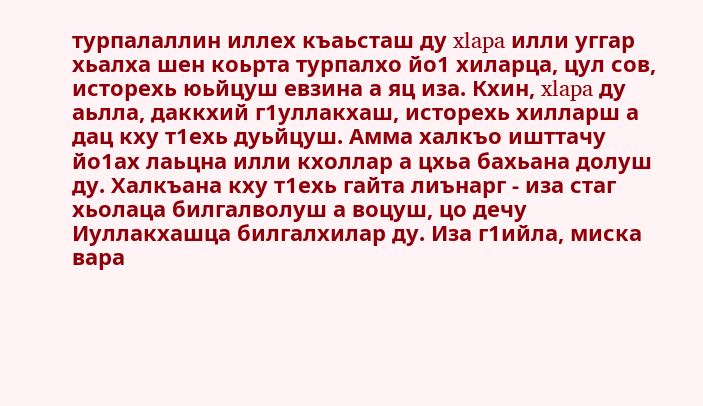турпалаллин иллех къаьсташ ду xlapa илли уггар хьалха шен коьрта турпалхо йо1 хиларца, цул сов, исторехь юьйцуш евзина а яц иза. Кхин, xlapa ду аьлла, даккхий г1уллакхаш, исторехь хилларш а дац кху т1ехь дуьйцуш. Амма халкъо ишттачу йо1ах лаьцна илли кхоллар а цхьа бахьана долуш ду. Халкъана кху т1ехь гайта лиънарг - иза стаг хьолаца билгалволуш а воцуш, цо дечу Иуллакхашца билгалхилар ду. Иза г1ийла, миска вара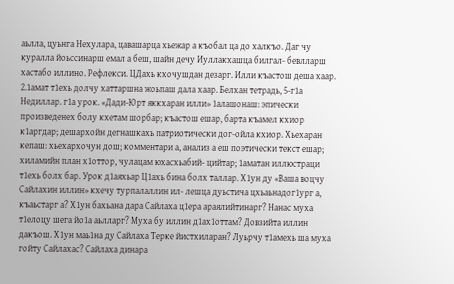аьлла, цуьнга Нехулара, цавашарца хьежар а къобал ца до халкъо. Даг чу куралла йоьссинарш емал а беш, шайн дечу Иуллакхашца билгал- бевлларш хастабо иллино. Рефлекси. ЦДахь кхочушдан дезарг. Илли къастош деша хаар. 2.1амат т1ехь долчу хаттаршна жоьпаш дала хаар. Белхан тетрадь, 5-г1а Недиллар. г1а урок. «Дади-Юрт яккхаран илли» 1алашонаш: эпически произведенех болу кхетам шорбар; къастош ешар, барта къамел кхиор к1аргдар; дешархойн дегнашкахь патриотически дог-ойла кхиор. Хьехаран кепаш: хьехархочун дош; комментари а, анализ а еш поэтически текст ешар; хиламийн план х1оттор, чулацам юхасхьабий- цийтар; 1аматан иллюстраци т1ехь болх бар. Урок д1аяхьар Ц1ахь бина болх таллар. Х1ун ду «Ваша воцчу Сайлахин иллин» кхечу турпалаллин ил- лешца дуьстича цхьаьнадог1ург а, къаьстарг а? Х1ун бахьана дара Сайлаха ц1ера араялийтинарг? Нанас муха т1елоцу шега йо1а аьлларг? Муха бу иллин д1ах1оттам? Довзийта иллин дакъош. Х1ун маь1на ду Сайлаха Терке йистхиларан? Луьрчу т1амехь ша муха гойту Сайлахас? Сайлаха динара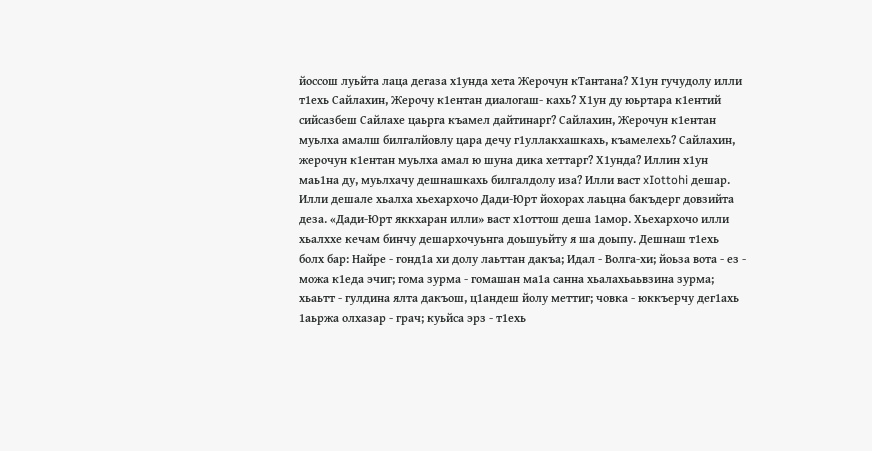йоссош луьйта лаца дегаза х1унда хета Жерочун кТантана? Х1ун гучудолу илли т1ехь Сайлахин, Жерочу к1ентан диалогаш- кахь? Х1ун ду юьртара к1ентий сийсазбеш Сайлахе цаьрга къамел дайтинарг? Сайлахин, Жерочун к1ентан муьлха амалш билгалйовлу цара дечу г1уллакхашкахь, къамелехь? Сайлахин, жерочун к1ентан муьлха амал ю шуна дика хеттарг? Х1унда? Иллин х1ун маь1на ду, муьлхачу дешнашкахь билгалдолу иза? Илли васт xIottohi дешар. Илли дешале хьалха хьехархочо Дади-Юрт йохорах лаьцна бакъдерг довзийта деза. «Дади-Юрт яккхаран илли» васт х1оттош деша 1амор. Хьехархочо илли хьалххе кечам бинчу дешархочуьнга доьшуьйту я ша доыпу. Дешнаш т1ехь болх бар: Найре - гонд1а хи долу лаьттан дакъа; Идал - Волга-хи; йоьза вота - ез - можа к1еда эчиг; гома зурма - гомашан ма1а санна хьалахьаьвзина зурма; хьаьтт - гулдина ялта дакъош, ц1андеш йолу меттиг; човка - юккъерчу дег1ахь 1аьржа олхазар - грач; куьйса эрз - т1ехь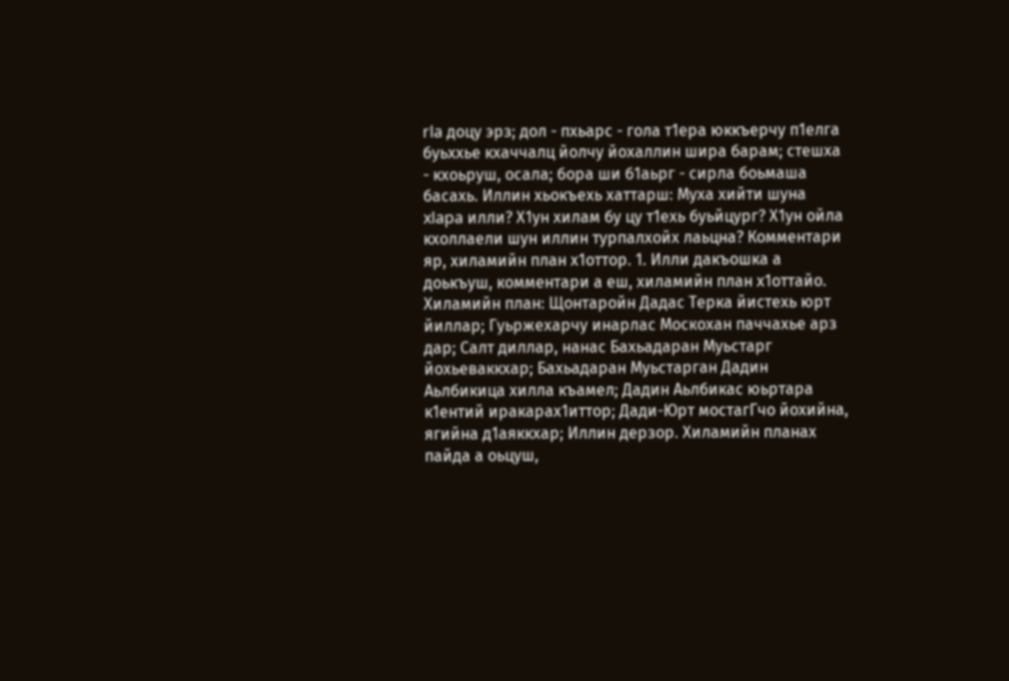rla доцу эрз; дол - пхьарс - гола т1ера юккъерчу п1елга буьххье кхаччалц йолчу йохаллин шира барам; стешха - кхоьруш, осала; бора ши б1аьрг - сирла боьмаша басахь. Иллин хьокъехь хаттарш: Муха хийти шуна xlapa илли? Х1ун хилам бу цу т1ехь буьйцург? Х1ун ойла кхоллаели шун иллин турпалхойх лаьцна? Комментари яр, хиламийн план х1оттор. 1. Илли дакъошка а доькъуш, комментари а еш, хиламийн план х1оттайо. Хиламийн план: Щонтаройн Дадас Терка йистехь юрт йиллар; Гуьржехарчу инарлас Москохан паччахье арз дар; Салт диллар, нанас Бахьадаран Муьстарг йохьеваккхар; Бахьадаран Муьстарган Дадин Аьлбикица хилла къамел; Дадин Аьлбикас юьртара к1ентий иракарах1иттор; Дади-Юрт мостагГчо йохийна, ягийна д1аяккхар; Иллин дерзор. Хиламийн планах пайда а оьцуш,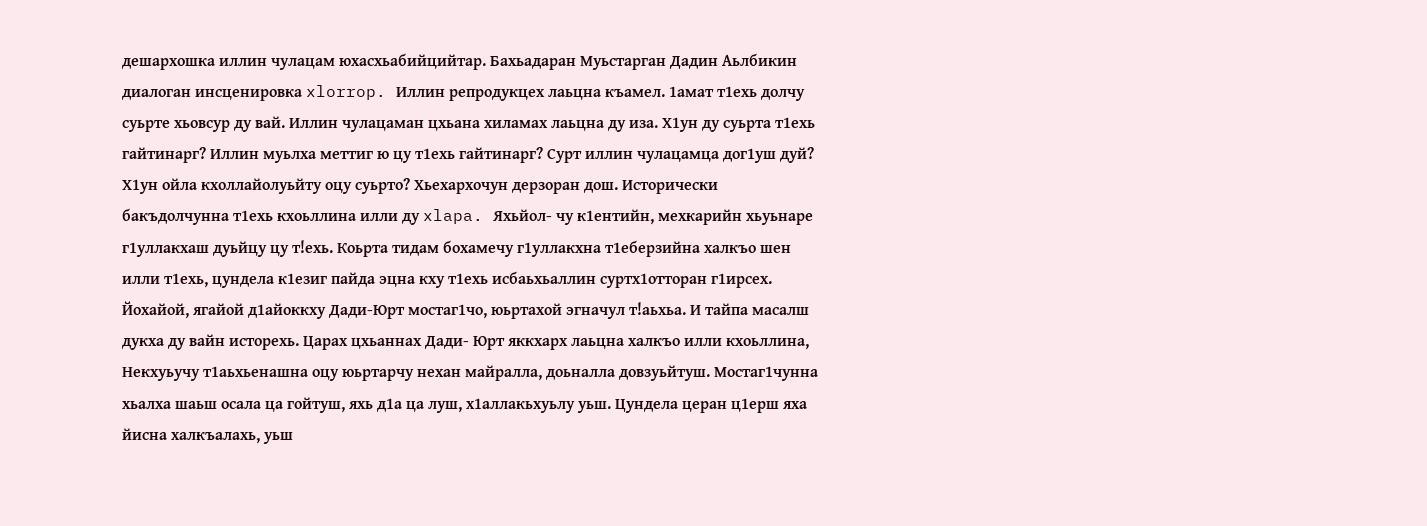дешархошка иллин чулацам юхасхьабийцийтар. Бахьадаран Муьстарган Дадин Аьлбикин диалоган инсценировка xlorrop. Иллин репродукцех лаьцна къамел. 1амат т1ехь долчу суьрте хьовсур ду вай. Иллин чулацаман цхьана хиламах лаьцна ду иза. Х1ун ду суьрта т1ехь гайтинарг? Иллин муьлха меттиг ю цу т1ехь гайтинарг? Сурт иллин чулацамца дог1уш дуй? Х1ун ойла кхоллайолуьйту оцу суьрто? Хьехархочун дерзоран дош. Исторически бакъдолчунна т1ехь кхоьллина илли ду xlapa. Яхьйол- чу к1ентийн, мехкарийн хьуьнаре г1уллакхаш дуьйцу цу т!ехь. Коьрта тидам бохамечу г1уллакхна т1еберзийна халкъо шен илли т1ехь, цундела к1езиг пайда эцна кху т1ехь исбаьхьаллин суртх1отторан г1ирсех. Йохайой, ягайой д1айоккху Дади-Юрт мостаг1чо, юьртахой эгначул т!аьхьа. И тайпа масалш дукха ду вайн исторехь. Царах цхьаннах Дади- Юрт яккхарх лаьцна халкъо илли кхоьллина, Некхуьучу т1аьхьенашна оцу юьртарчу нехан майралла, доьналла довзуьйтуш. Мостаг1чунна хьалха шаьш осала ца гойтуш, яхь д1а ца луш, х1аллакьхуьлу уьш. Цундела церан ц1ерш яха йисна халкъалахь, уьш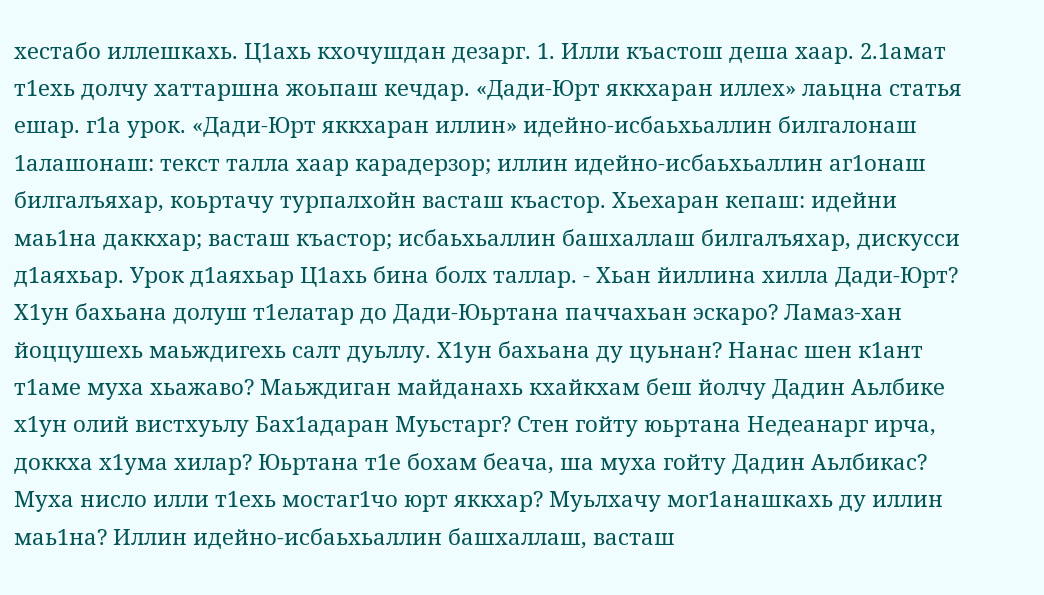хестабо иллешкахь. Ц1ахь кхочушдан дезарг. 1. Илли къастош деша хаар. 2.1амат т1ехь долчу хаттаршна жоьпаш кечдар. «Дади-Юрт яккхаран иллех» лаьцна статья ешар. г1а урок. «Дади-Юрт яккхаран иллин» идейно-исбаьхьаллин билгалонаш 1алашонаш: текст талла хаар карадерзор; иллин идейно-исбаьхьаллин аг1онаш билгалъяхар, коьртачу турпалхойн васташ къастор. Хьехаран кепаш: идейни маь1на даккхар; васташ къастор; исбаьхьаллин башхаллаш билгалъяхар, дискусси д1аяхьар. Урок д1аяхьар Ц1ахь бина болх таллар. - Хьан йиллина хилла Дади-Юрт? Х1ун бахьана долуш т1елатар до Дади-Юьртана паччахьан эскаро? Ламаз-хан йоццушехь маьждигехь салт дуьллу. Х1ун бахьана ду цуьнан? Нанас шен к1ант т1аме муха хьажаво? Маьждиган майданахь кхайкхам беш йолчу Дадин Аьлбике х1ун олий вистхуьлу Бах1адаран Муьстарг? Стен гойту юьртана Недеанарг ирча, доккха х1ума хилар? Юьртана т1е бохам беача, ша муха гойту Дадин Аьлбикас? Муха нисло илли т1ехь мостаг1чо юрт яккхар? Муьлхачу мог1анашкахь ду иллин маь1на? Иллин идейно-исбаьхьаллин башхаллаш, васташ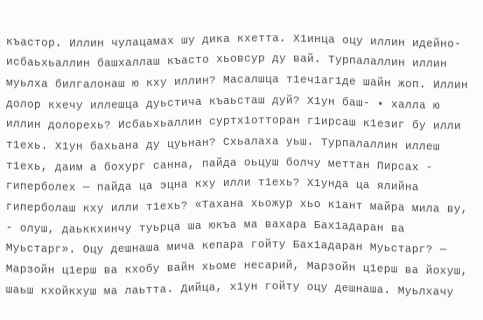къастор. Иллин чулацамах шу дика кхетта. Х1инца оцу иллин идейно- исбаьхьаллин башхаллаш къасто хьовсур ду вай. Турпалаллин иллин муьлха билгалонаш ю кху иллин? Масалшца т1еч1аг1де шайн жоп. Иллин долор кхечу иллешца дуьстича къаьсташ дуй? Х1ун баш- • халла ю иллин долорехь? Исбаьхьаллин суртх1отторан г1ирсаш к1езиг бу илли т1ехь. Х1ун бахьана ду цуьнан? Схьалаха уьш. Турпалаллин иллеш т1ехь, даим а бохург санна, пайда оьцуш болчу меттан Пирсах - гиперболех — пайда ца эцна кху илли т1ехь? Х1унда ца ялийна гиперболаш кху илли т1ехь? «Тахана хьожур хьо к1ант майра мила ву, - олуш, даьккхинчу туьрца ша юкъа ма вахара Бах1адаран ва Муьстарг». Оцу дешнаша мича кепара гойту Бах1адаран Муьстарг? — Марзойн ц1ерш ва кхобу вайн хьоме несарий, Марзойн ц1ерш ва йохуш, шаьш кхойкхуш ма лаьтта. Дийца, х1ун гойту оцу дешнаша. Муьлхачу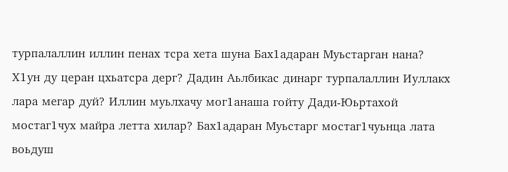турпалаллин иллин пенах тсра хета шуна Бах1адаран Муьстарган нана? Х1ун ду церан цхьатсра дерг? Дадин Аьлбикас динарг турпалаллин Иуллакх лара мегар дуй? Иллин муьлхачу мог1анаша гойту Дади-Юьртахой мостаг1чух майра летта хилар? Бах1адаран Муьстарг мостаг1чуьнца лата воьдуш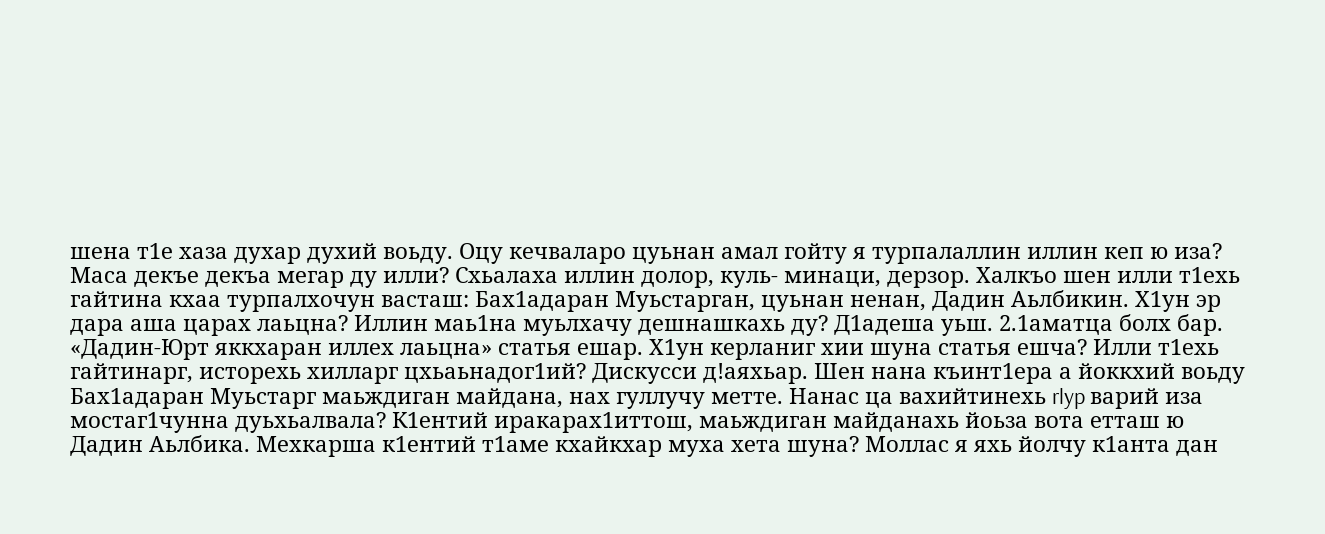шена т1е хаза духар духий воьду. Оцу кечваларо цуьнан амал гойту я турпалаллин иллин кеп ю иза? Маса декъе декъа мегар ду илли? Схьалаха иллин долор, куль- минаци, дерзор. Халкъо шен илли т1ехь гайтина кхаа турпалхочун васташ: Бах1адаран Муьстарган, цуьнан ненан, Дадин Аьлбикин. Х1ун эр дара аша царах лаьцна? Иллин маь1на муьлхачу дешнашкахь ду? Д1адеша уьш. 2.1аматца болх бар. «Дадин-Юрт яккхаран иллех лаьцна» статья ешар. Х1ун керланиг хии шуна статья ешча? Илли т1ехь гайтинарг, исторехь хилларг цхьаьнадог1ий? Дискусси д!аяхьар. Шен нана къинт1ера а йоккхий воьду Бах1адаран Муьстарг маьждиган майдана, нах гуллучу метте. Нанас ца вахийтинехь rlyp варий иза мостаг1чунна дуьхьалвала? К1ентий иракарах1иттош, маьждиган майданахь йоьза вота етташ ю Дадин Аьлбика. Мехкарша к1ентий т1аме кхайкхар муха хета шуна? Моллас я яхь йолчу к1анта дан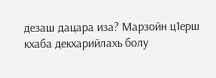дезаш дацара иза? Марзойн ц1ерш кхаба декхарийлахь болу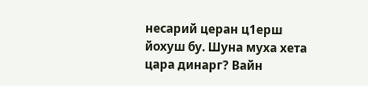несарий церан ц1ерш йохуш бу. Шуна муха хета цара динарг? Вайн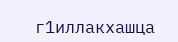г1иллакхашца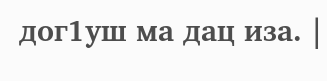дог1уш ма дац иза. |